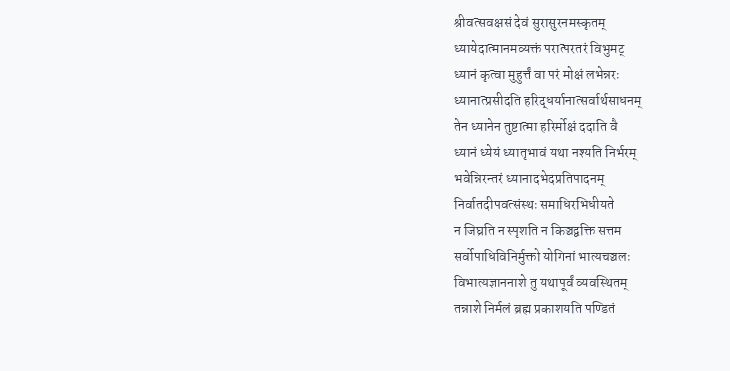श्रीवत्सवक्षसं देवं सुरासुरनमस्कृतम्
ध्यायेदात्मानमव्यक्तं परात्परतरं विभुमट्
ध्यानं कृत्वा मुहुर्त्तं वा परं मोक्षं लभेन्नरः
ध्यानात्प्रसीदति हरिद्धर्यानात्सर्वार्थसाधनम्
तेन ध्यानेन तुष्टात्मा हरिर्मोक्षं ददाति वै
ध्यानं ध्येयं ध्यातृभावं यथा नश्यति निर्भरम्
भवेन्निरन्तरं ध्यानादभेदप्रतिपादनम्
निर्वातदीपवत्संस्थः समाधिरभिधीयते
न जिघ्रति न स्पृशति न किञ्चद्वक्ति सत्तम
सर्वोपाधिविनिर्मुक्तो योगिनां भात्यचञ्चलः
विभात्यज्ञाननाशे तु यथापूर्वं व्यवस्थितम्
तन्नाशे निर्मलं ब्रह्म प्रकाशयति पण्डितं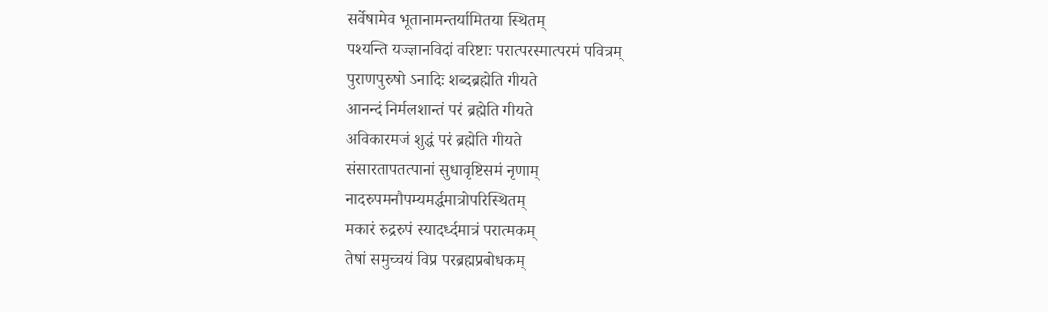सर्वेषामेव भूतानामन्तर्यामितया स्थितम्
पश्यन्ति यज्ज्ञानविदां वरिष्टाः परात्परस्मात्परमं पवित्रम्
पुराणपुरुषो ऽनादिः शब्दब्रह्मेति गीयते
आनन्दं निर्मलशान्तं परं ब्रह्मेति गीयते
अविकारमजं शुद्धं परं ब्रह्मेति गीयते
संसारतापतत्पानां सुधावृष्टिसमं नृणाम्
नादरुपमनौपम्यमर्द्धमात्रोपरिस्थितम्
मकारं रुद्ररुपं स्यादर्ध्दमात्रं परात्मकम्
तेषां समुच्चयं विप्र परब्रह्मप्रबोधकम्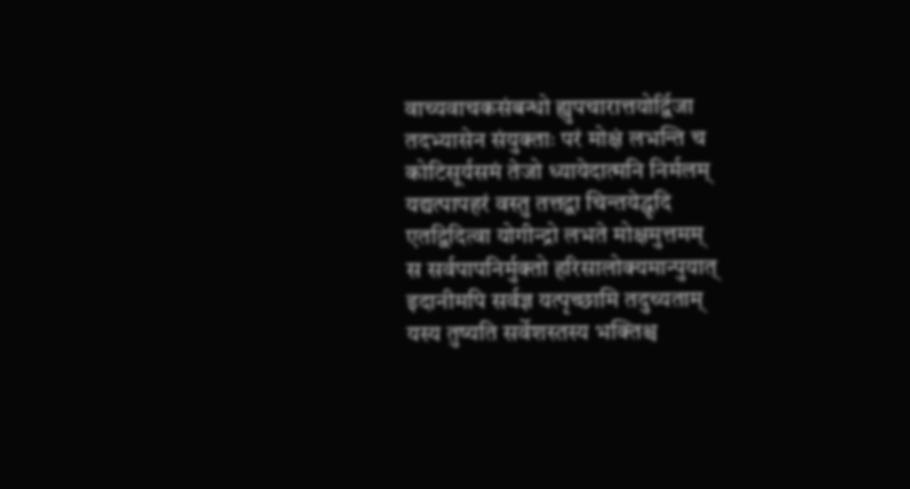वाच्यवाचकसंबन्धो ह्युपचारात्तयोर्द्विजा
तदभ्यासेन संयुक्ताः परं मोक्षं लभन्ति च
कोटिसूर्यसमं तेजो ध्यायेदात्मनि निर्मलम्
यद्यत्पापहरं वस्तु तत्तद्वा चिन्तयेद्धृदि
एतद्विदित्वा योगीन्द्रो लभते मोक्षमुत्तमम्
स सर्वपापनिर्मुक्तो हरिसालोक्यमान्पुयात्
इदानीमपि सर्वज्ञ यत्पृच्छामि तदुच्यताम्
यस्य तुष्यति सर्वेशस्तस्य भक्तिश्च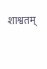शाश्वतम्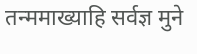तन्ममाख्याहि सर्वज्ञ मुने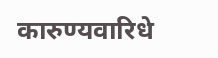कारुण्यवारिधे